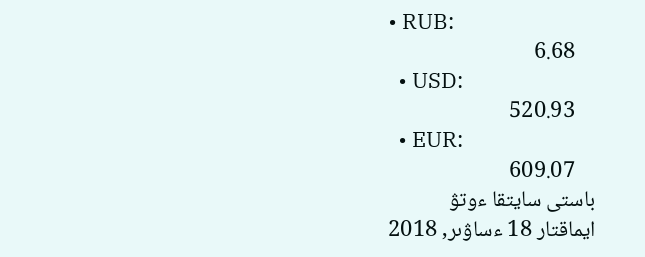• RUB:
    6.68
  • USD:
    520.93
  • EUR:
    609.07
باستى سايتقا ءوتۋ
ايماقتار 18 ءساۋىر, 2018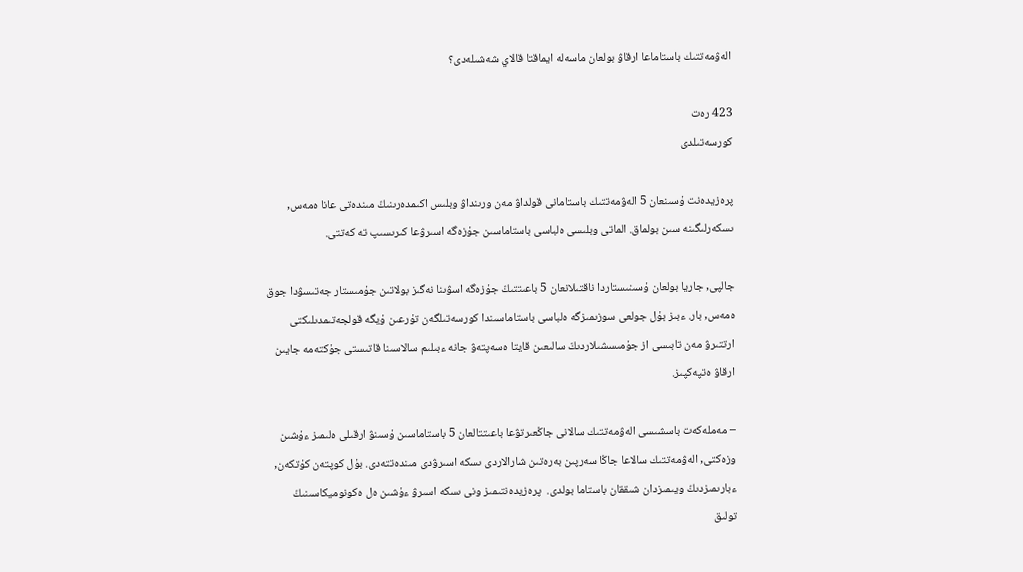الەۋمەتتىك باستاماعا ارقاۋ بولعان ماسەلە ايماقتا قالاي شەشىلەدى؟

423 رەت
كورسەتىلدى

پرەزيدەنت ۇسىنعان 5 الەۋمەتتىك باستامانى قولداۋ مەن ورىنداۋ وبلىس اكىمدەرىنىڭ مىندەتى عانا ەمەس, ىسكەرلىگىنە سىن بولماق. الماتى وبلىسى ەلباسى باستاماسىن جۇزەگە اسىرۋعا كىرىسىپ تە كەتتى.

جالپى, جاريا بولعان ۇسىنىستاردا ناقتىلانعان 5 باعىتتىڭ جۇزەگە اسۋىنا نەگىز بولاتىن جۇمىستار جەتىسۋدا جوق ەمەس, بار. ءبىز بۇل جولعى سوزىمىزگە ەلباسى باستاماسىندا كورسەتىلگەن تۇرعىن ۇيگە قولجەتىمدىلىكتى ارتتىرۋ مەن تابىسى از جۇمىسشىلاردىڭ سالىعىن قايتا ەسەپتەۋ جانە ءبىلىم سالاسىنا قاتىستى جۇكتەمە جايىن ارقاۋ ەتپەكپىز.

– مەملەكەت باسشىسى الەۋمەتتىك سالانى جاڭعىرتۋعا باعىتتالعان 5 باستاماسىن ۇسىنۋ ارقىلى ەلىمىز ءۇشىن وزەكتى, الەۋمەتتىك سالاعا جاڭا سەرپىن بەرەتىن شارالاردى ىسكە اسىرۋدى مىندەتتەدى. بۇل كوپتەن كۇتكەن, ءبارىمىزدىڭ ويىمىزدان شىققان باستاما بولدى.  پرەزيدەنتىمىز ونى ىسكە اسىرۋ ءۇشىن ەل ەكونوميكاسىنىڭ تولىق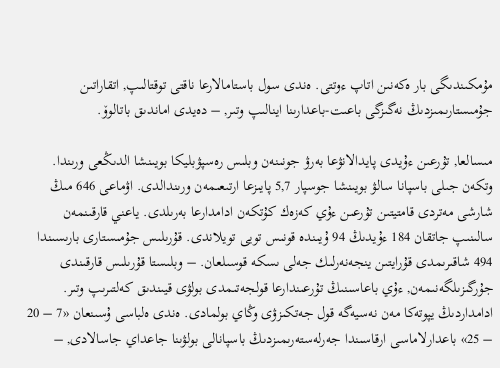مۇمكىندىگى بار ەكەنىن اتاپ ءوتتى. ەندى سول باستامالارعا ناقتى توقتالىپ, اتقاراتىن جۇمىستارىمىزدىڭ نەگىزگى باعىت-باعدارىنا اينالىپ وتىر, – دەيدى اماندىق باتالوۆ.

مىسالعا, تۇرعىن ءۇيدى پايدالانۋعا بەرۋ جونىنەن وبلىس رەسپۋبليكا بويىنشا الدىڭعى ورىندا. وتكەن جىلى باسپانا سالۋ بويىنشا جوسپار 5,7 پايىزعا ارتىعىمەن ورىندالدى. اۋماعى 646 مىڭ شارشى مەتردى قامتيتىن تۇرعىن ءۇي كەزەك كۇتكەن ادامدارعا بەرىلدى. ياعني قارقىنمەن سالىنىپ جاتقان 184 ءۇيدىڭ 94 ۇيىندە قونىس تويى تويلاندى. قۇرىلىس جۇمىستارى بارىسىندا 494 شاقىرىمدى قۇرايتىن ينجەنەرلىك جەلى ىسكە قوسىلعان. – وبلىستا قۇرىلىس قارقىندى جۇرگىزىلگەنىمەن, ءۇي باعاسىنىڭ تۇرعىندارعا قولجەتىمدى بولۋى قيىندىق كەلتىرىپ وتىر. ادامداردىڭ يپوتەكا مەن نەسيەگە قول جەتكىزۋى وڭاي بولمادى. ەندى ەلباسى ۇسىنعان «7 – 20 – 25» باعدارلاماسى ارقاسىندا جەرلەستەرىمىزدىڭ باسپانالى بولۋىنا جاعداي جاسالادى, –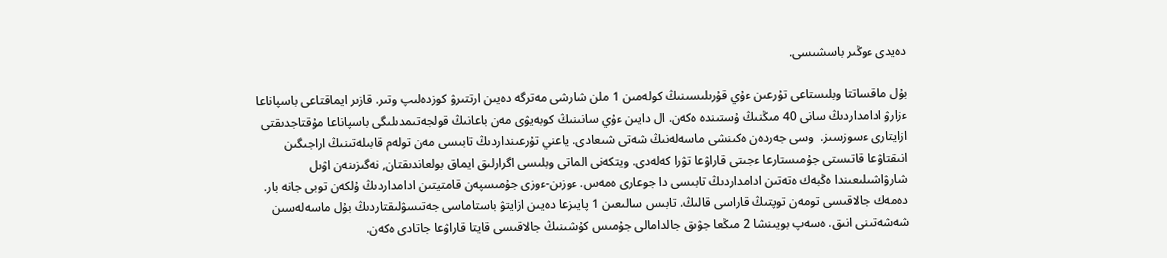دەيدى ءوڭىر باسشىسى.

بۇل ماقساتتا وبلىستاعى تۇرعىن ءۇي قۇرىلىسىنىڭ كولەمىن 1 ملن شارشى مەترگە دەيىن ارتتىرۋ كوزدەلىپ وتىر. قازىر ايماقتاعى باسپاناعا ءزارۋ ادامداردىڭ سانى 40 مىڭنىڭ ۇستىندە ەكەن. ال دايىن ءۇي سانىنىڭ كوبەيۋى مەن باعانىڭ قولجەتىمدىلىگى باسپاناعا مۇقتاجدىقتى ازايتارى ءسوزسىز.  وسى جەردەن ەكىنشى ماسەلەنىڭ شەتى شىعادى. ياعني تۇرعىنداردىڭ تابىسى مەن تولەم قابىلەتىنىڭ اراجىگىن انىقتاۋعا قاتىستى جۇمىستارعا ءجىتى قاراۋعا تۋرا كەلەدى. ويتكەنى الماتى وبلىسى اگرارلىق ايماق بولعاندىقتان, نەگىزىنەن اۋىل شارۋاشىلىعىندا ەڭبەك ەتەتىن ادامداردىڭ تابىسى دا جوعارى ەمەس. ءوزىن-ءوزى جۇمىسپەن قامتيتىن ادامداردىڭ ۇلكەن توبى جانە بار. دەمەك جالاقىسى تومەن توپتىڭ قاراسى قالىڭ. تابىس سالىعىن 1 پايىزعا دەيىن ازايتۋ باستاماسى جەتىسۋلىقتاردىڭ بۇل ماسەلەسىن شەشەتىنى انىق. ەسەپ بويىنشا 2 مىڭعا جۋىق جالدامالى جۇمىس كۇشىنىڭ جالاقىسى قايتا قاراۋعا جاتادى ەكەن.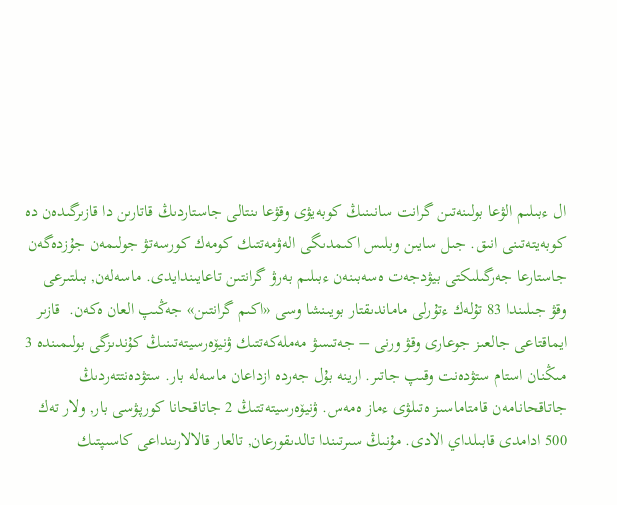ال ءبىلىم الۋعا بولىنەتىن گرانت سانىنىڭ كوبەيۋى وقۋعا ىنتالى جاستاردىڭ قاتارىن دا قازىرگىدەن دە كوبەيتەتىنى انىق. جىل سايىن وبلىس اكىمدىگى الەۋمەتتىك كومەك كورسەتۋ جولىمەن جۇزدەگەن جاستارعا جەرگىلىكتى بيۋدجەت ەسەبىنەن ءبىلىم بەرۋ گرانتىن تاعايىندايدى. ماسەلەن, بىلتىرعى وقۋ جىلىندا 83 تۇلەك ءتۇرلى ماماندىقتار بويىنشا وسى «اكىم گرانتىن» جەڭىپ العان ەكەن.  قازىر ايماقتاعى جالعىز جوعارى وقۋ ورنى – جەتىسۋ مەملەكەتتىك ۋنيۆەرسيتەتىنىڭ كۇندىزگى بولىمىندە 3 مىڭنان استام ستۋدەنت وقىپ جاتىر. ارينە بۇل جەردە ازداعان ماسەلە بار. ستۋدەنتتەردىڭ جاتاقحانامەن قامتاماسىز ەتىلۋى ءماز ەمەس. ۋنيۆەرسيتەتتىڭ 2 جاتاقحانا كورپۋسى بار, ولار تەك 500 ادامدى قابىلداي الادى. مۇنىڭ سىرتىندا تالدىقورعان, تالعار قالالارىنداعى كاسىپتىك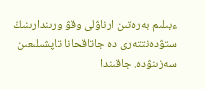ءبىلىم بەرەتىن ارناۋلى وقۋ ورىندارىنىڭ ستۋدەنتتەرى دە جاتاقحانا تاپشىلىعىن سەزىنۋدە. جاقىندا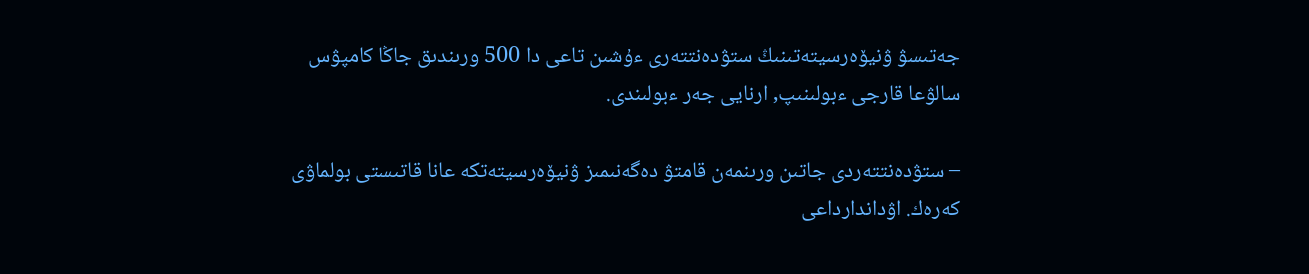جەتىسۋ ۋنيۆەرسيتەتىنىڭ ستۋدەنتتەرى ءۇشىن تاعى دا 500 ورىندىق جاڭا كامپۋس سالۋعا قارجى ءبولىنىپ, ارنايى جەر ءبولىندى.

– ستۋدەنتتەردى جاتىن ورىنمەن قامتۋ دەگەنىمىز ۋنيۆەرسيتەتكە عانا قاتىستى بولماۋى كەرەك. اۋداندارداعى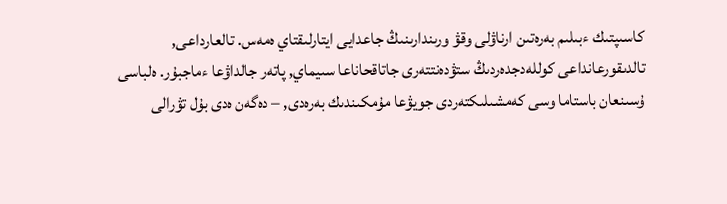كاسىپتىك ءبىلىم بەرەتىن ارناۋلى وقۋ ورىندارىنىڭ جاعدايى ايتارلىقتاي ەمەس. تالعارداعى, تالدىقورعانداعى كوللەدجدەردىڭ ستۋدەنتتەرى جاتاقحاناعا سىيماي, پاتەر جالداۋعا ءماجبۇر. ەلباسى ۇسىنعان باستاما وسى كەمشىلىكتەردى جويۋعا مۇمكىندىك بەرەدى, – دەگەن ەدى بۇل تۋرالى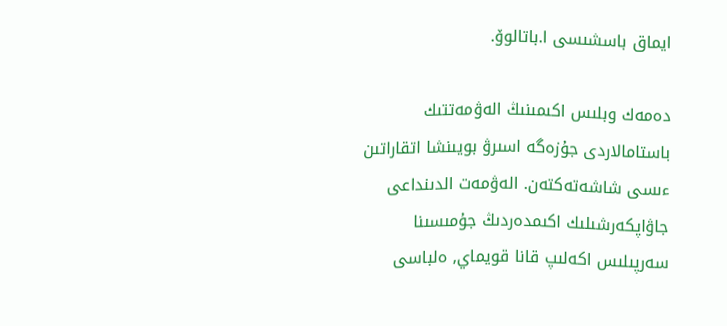ايماق باسشىسى ا.باتالوۆ.

دەمەك وبلىس اكىمىنىڭ الەۋمەتتىك باستامالاردى جۇزەگە اسىرۋ بويىنشا اتقاراتىن ءىسى شاشەتەكتەن. الەۋمەت الدىنداعى جاۋاپكەرشىلىك اكىمدەردىڭ جۇمىسىنا سەرپىلىس اكەلىپ قانا قويماي, ەلباسى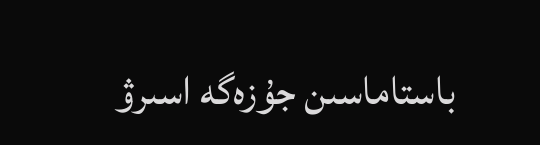باستاماسىن جۇزەگە اسىرۋ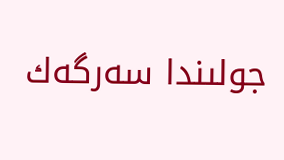جولىندا سەرگەك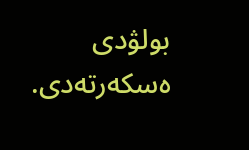بولۋدى ەسكەرتەدى.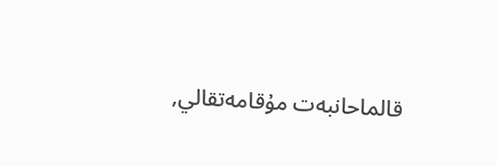قالماحانبەت مۇقامەتقالي,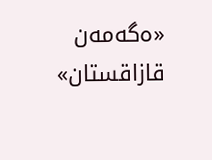«ەگەمەن قازاقستان»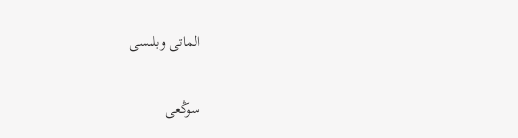الماتى وبلىسى

سوڭعى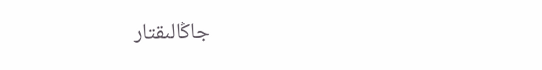جاڭالىقتار